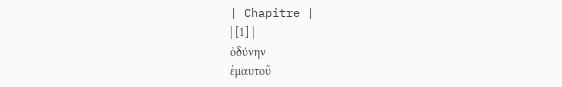| Chapitre |
| [1] |
ὀδύνην
ἐμαυτοῦ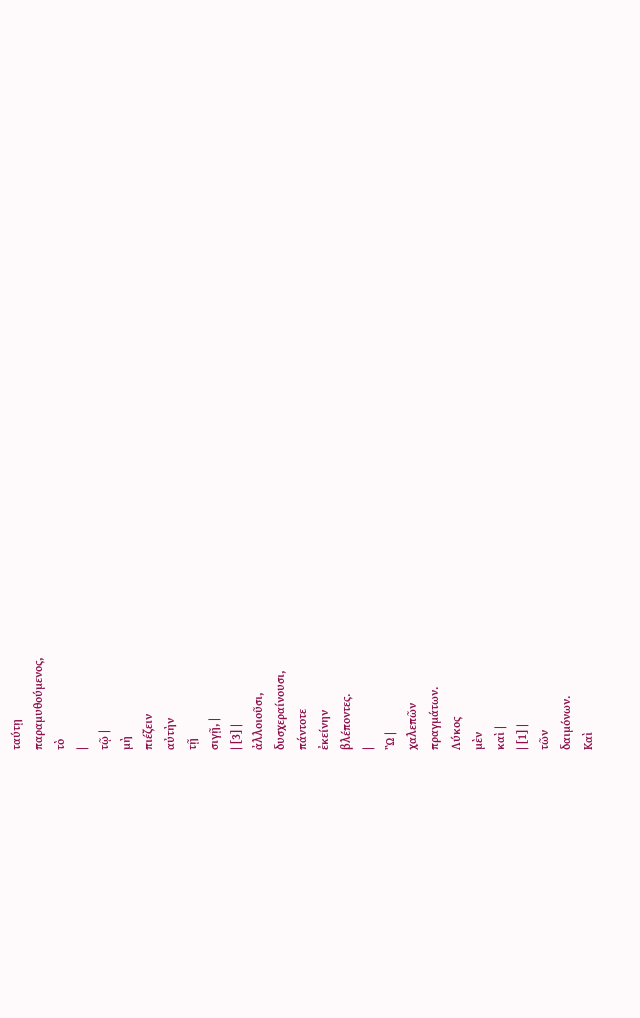ταύτῃ
παραμυθούμενος,
τὸ
|
τῷ |
μὴ
πιέζειν
αὐτὴν
τῇ
σιγῇ, |
| [3] |
ἀλλοιοῦσι,
δυσχεραίνουσι,
πάντοτε
ἐκείνην
βλέποντες.
|
Ὢ |
χαλεπῶν
πραγμάτων.
Λύκος
μὲν
καὶ |
| [1] |
τῶν
δαιμόνων.
Καὶ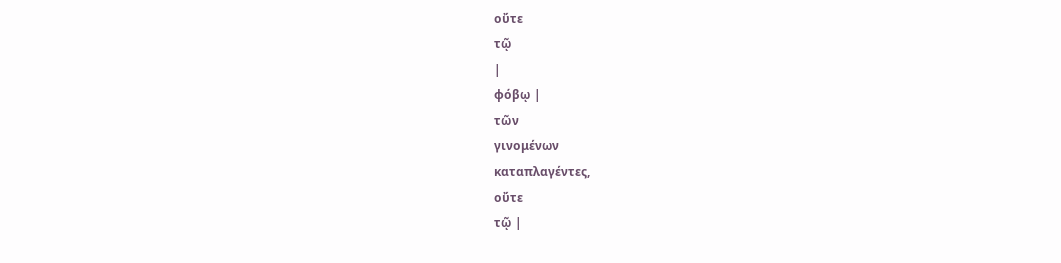οὔτε
τῷ
|
φόβῳ |
τῶν
γινομένων
καταπλαγέντες,
οὔτε
τῷ |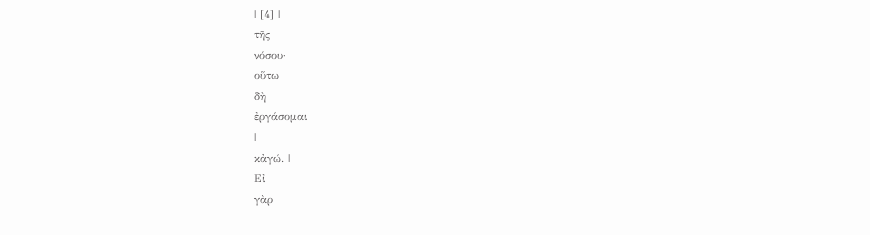| [4] |
τῆς
νόσου·
οὕτω
δὴ
ἐργάσομαι
|
κἀγώ. |
Εἰ
γὰρ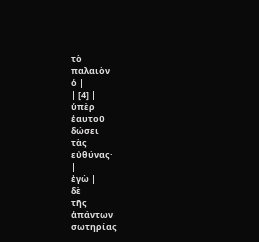τὸ
παλαιὸν
ὁ |
| [4] |
ὑπὲρ
ἑαυτοῦ
δώσει
τὰς
εὐθύνας·
|
ἐγὼ |
δὲ
τῆς
ἁπάντων
σωτηρίας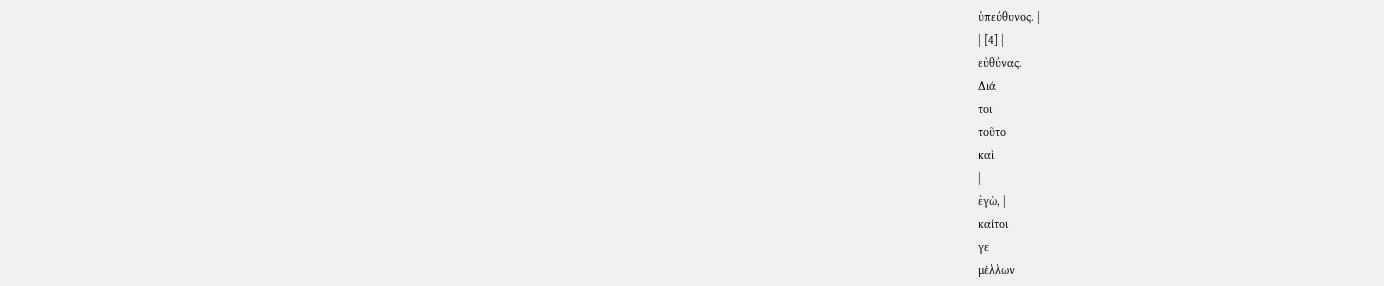ὑπεύθυνος. |
| [4] |
εὐθύνας.
Διά
τοι
τοῦτο
καὶ
|
ἐγὼ, |
καίτοι
γε
μέλλων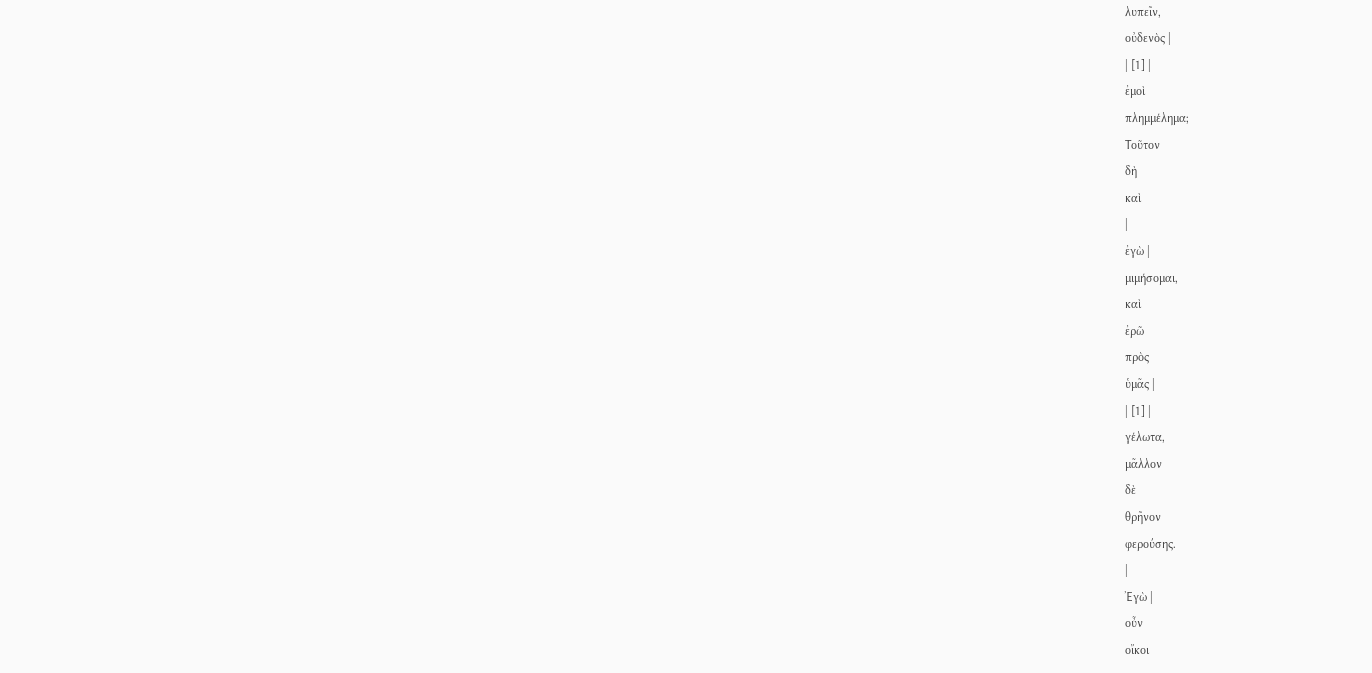λυπεῖν,
οὐδενὸς |
| [1] |
ἐμοὶ
πλημμέλημα;
Τοῦτον
δὴ
καὶ
|
ἐγὼ |
μιμήσομαι,
καὶ
ἐρῶ
πρὸς
ὑμᾶς |
| [1] |
γέλωτα,
μᾶλλον
δὲ
θρῆνον
φερούσης.
|
Ἐγὼ |
οὖν
οἴκοι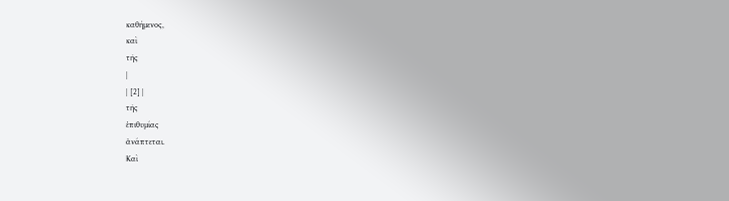καθήμενος,
καὶ
τῆς
|
| [2] |
τῆς
ἐπιθυμίας
ἀνάπτεται.
Καὶ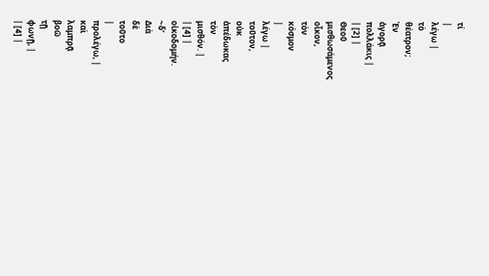τί
|
λέγω |
τὸ
θέατρον;
Ἐν
ἀγορᾷ
πολλάκις |
| [2] |
Θεοῦ
μισθωσάμενος
οἶκον,
τὸν
κόσμον
|
λέγω |
τοῦτον,
οὐκ
ἀπέδωκας
τὸν
μισθόν. |
| [4] |
οἰκοδομήν.
~δʹ
Διὰ
δὲ
τοῦτο
|
προλέγω, |
καὶ
λαμπρᾷ
βοῶ
τῇ
φωνῇ, |
| [4] |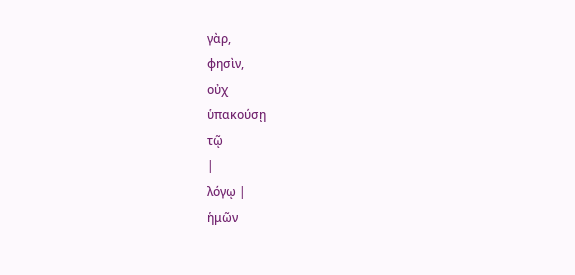γὰρ,
φησὶν,
οὐχ
ὑπακούσῃ
τῷ
|
λόγῳ |
ἡμῶν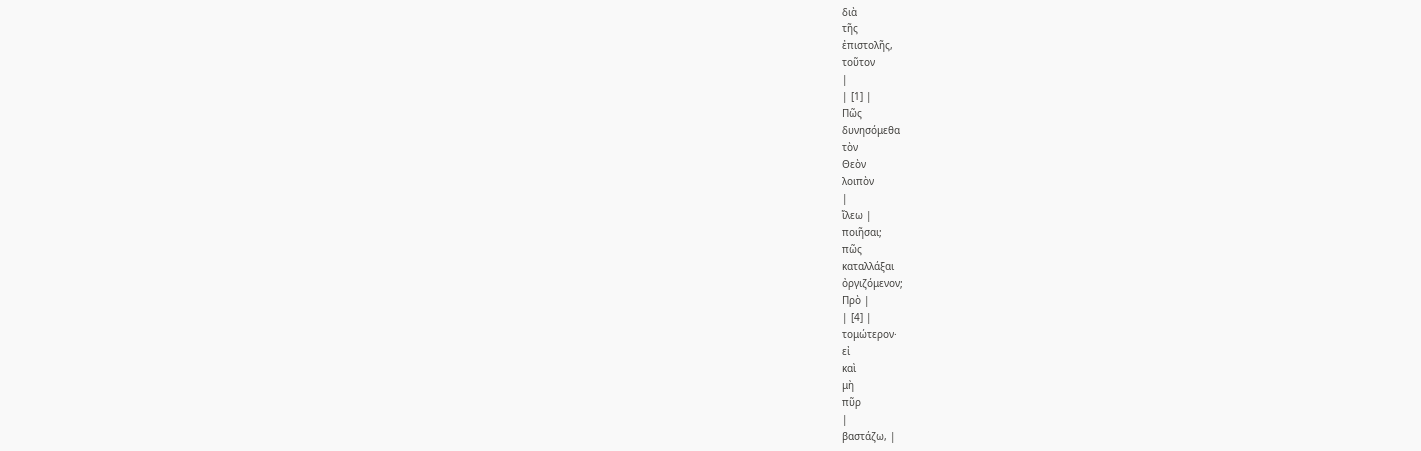διὰ
τῆς
ἐπιστολῆς,
τοῦτον
|
| [1] |
Πῶς
δυνησόμεθα
τὸν
Θεὸν
λοιπὸν
|
ἵλεω |
ποιῆσαι;
πῶς
καταλλάξαι
ὀργιζόμενον;
Πρὸ |
| [4] |
τομώτερον·
εἰ
καὶ
μὴ
πῦρ
|
βαστάζω, |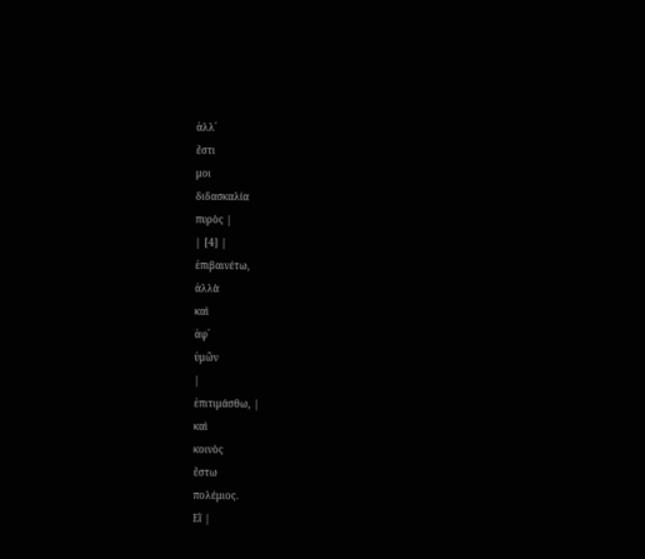ἀλλ´
ἔστι
μοι
διδασκαλία
πυρὸς |
| [4] |
ἐπιβαινέτω,
ἀλλὰ
καὶ
ἀφ´
ὑμῶν
|
ἐπιτιμάσθω, |
καὶ
κοινὸς
ἔστω
πολέμιος.
Εἴ |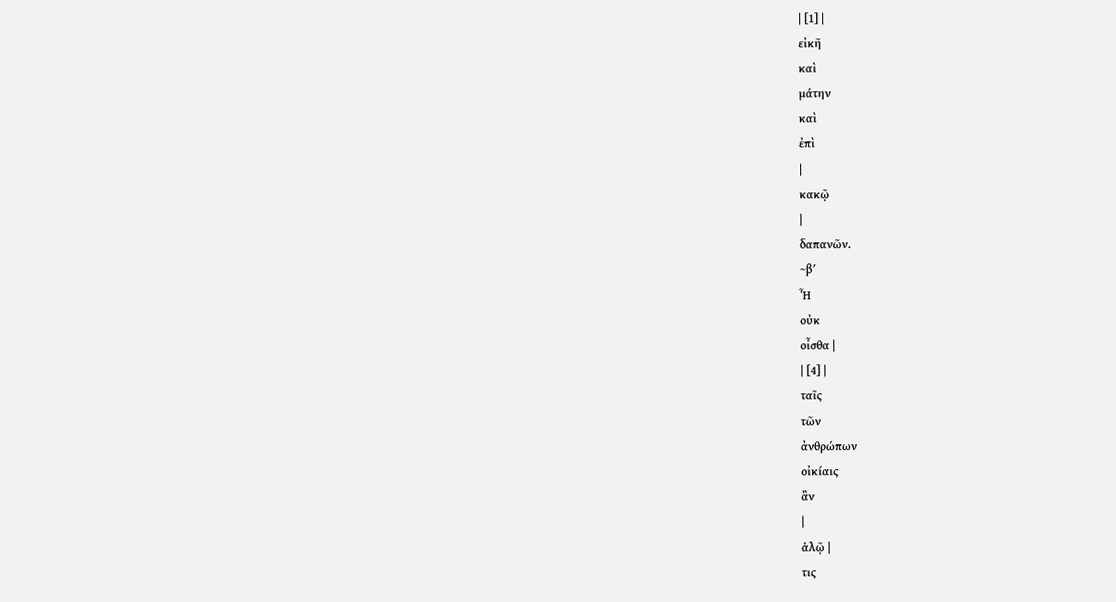| [1] |
εἰκῆ
καὶ
μάτην
καὶ
ἐπὶ
|
κακῷ
|
δαπανῶν.
~βʹ
Ἦ
οὐκ
οἶσθα |
| [4] |
ταῖς
τῶν
ἀνθρώπων
οἰκίαις
ἂν
|
ἁλῷ |
τις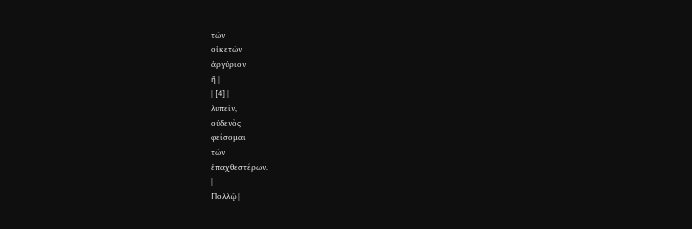τῶν
οἰκετῶν
ἀργύριον
ἢ |
| [4] |
λυπεῖν,
οὐδενὸς
φείσομαι
τῶν
ἐπαχθεστέρων.
|
Πολλῷ |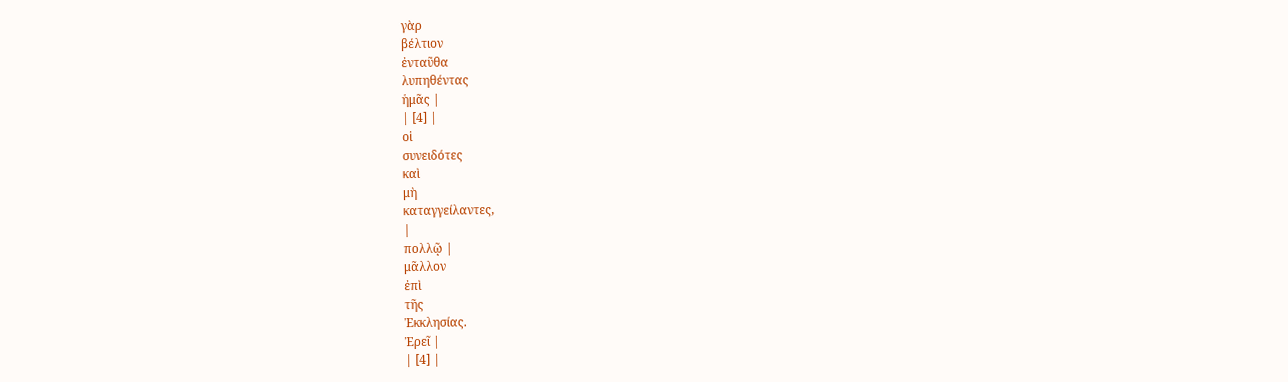γὰρ
βέλτιον
ἐνταῦθα
λυπηθέντας
ἡμᾶς |
| [4] |
οἱ
συνειδότες
καὶ
μὴ
καταγγείλαντες,
|
πολλῷ |
μᾶλλον
ἐπὶ
τῆς
Ἐκκλησίας.
Ἐρεῖ |
| [4] |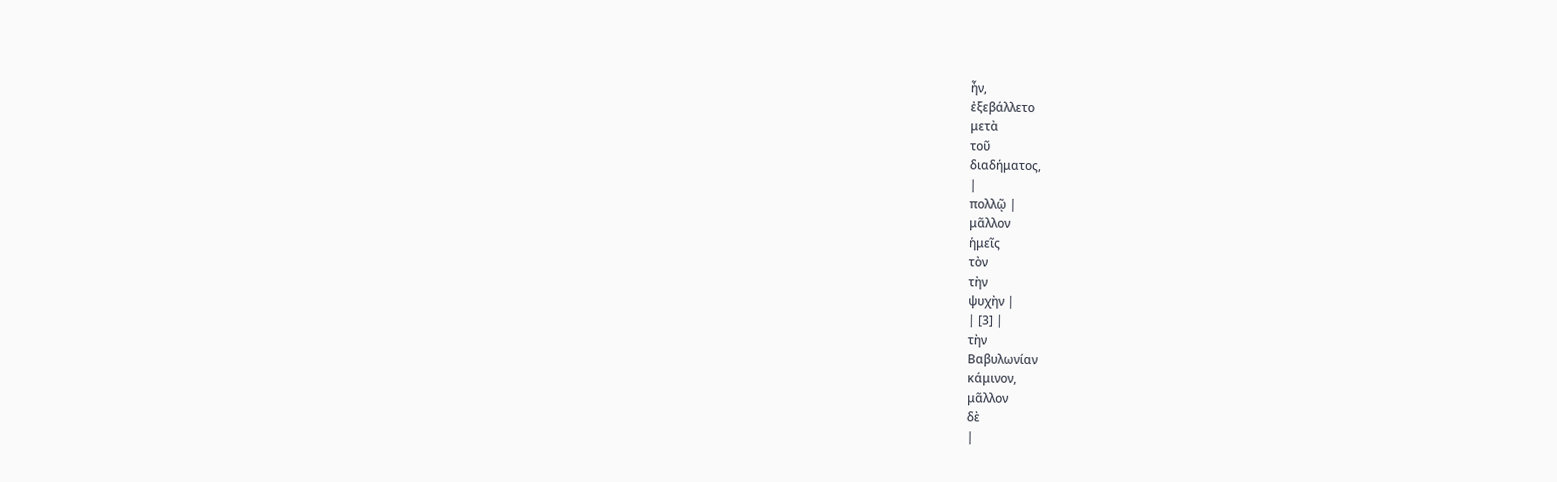ἦν,
ἐξεβάλλετο
μετὰ
τοῦ
διαδήματος,
|
πολλῷ |
μᾶλλον
ἡμεῖς
τὸν
τὴν
ψυχὴν |
| [3] |
τὴν
Βαβυλωνίαν
κάμινον,
μᾶλλον
δὲ
|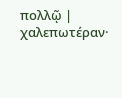πολλῷ |
χαλεπωτέραν·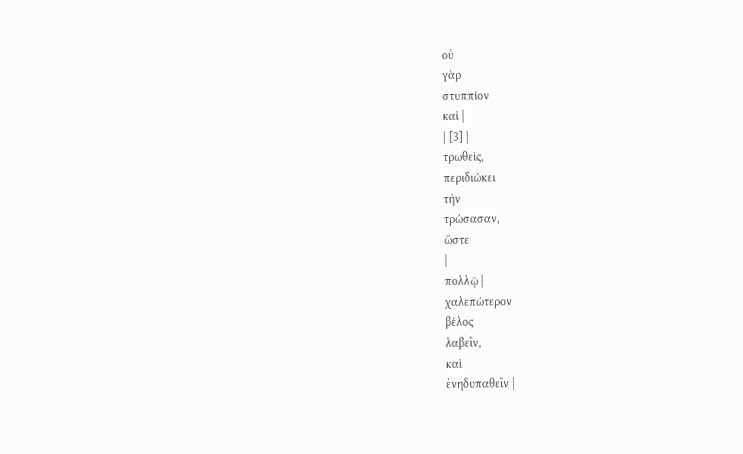οὐ
γὰρ
στυππίον
καὶ |
| [3] |
τρωθεὶς,
περιδιώκει
τὴν
τρώσασαν,
ὥστε
|
πολλῷ |
χαλεπώτερον
βέλος
λαβεῖν,
καὶ
ἐνηδυπαθεῖν |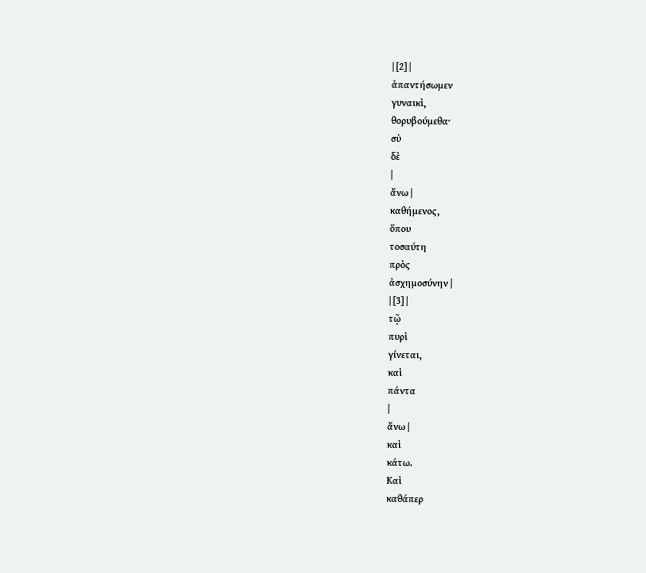| [2] |
ἀπαντήσωμεν
γυναικὶ,
θορυβούμεθα·
σὺ
δὲ
|
ἄνω |
καθήμενος,
ὅπου
τοσαύτη
πρὸς
ἀσχημοσύνην |
| [3] |
τῷ
πυρὶ
γίνεται,
καὶ
πάντα
|
ἄνω |
καὶ
κάτω.
Καὶ
καθάπερ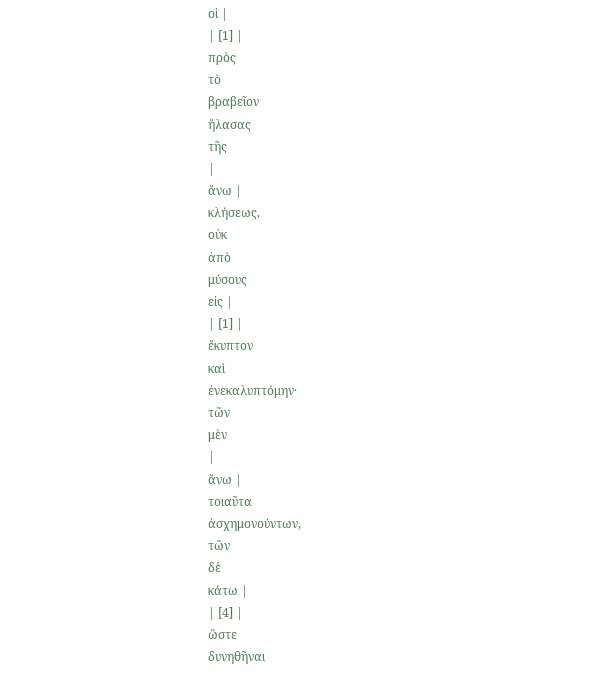οἱ |
| [1] |
πρὸς
τὸ
βραβεῖον
ἤλασας
τῆς
|
ἄνω |
κλήσεως,
οὐκ
ἀπὸ
μύσους
εἰς |
| [1] |
ἔκυπτον
καὶ
ἐνεκαλυπτόμην·
τῶν
μὲν
|
ἄνω |
τοιαῦτα
ἀσχημονούντων,
τῶν
δὲ
κάτω |
| [4] |
ὥστε
δυνηθῆναι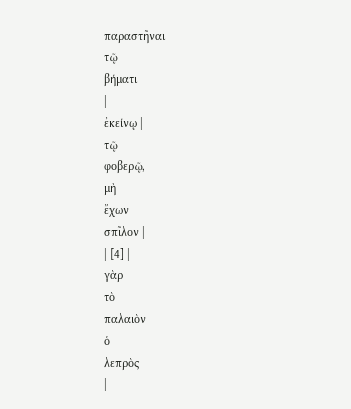παραστῆναι
τῷ
βήματι
|
ἐκείνῳ |
τῷ
φοβερῷ,
μὴ
ἔχων
σπῖλον |
| [4] |
γὰρ
τὸ
παλαιὸν
ὁ
λεπρὸς
|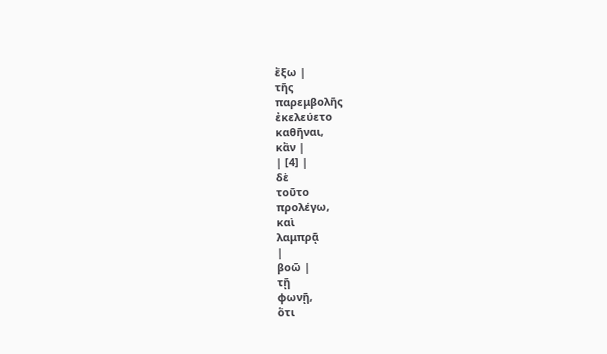ἔξω |
τῆς
παρεμβολῆς
ἐκελεύετο
καθῆναι,
κἂν |
| [4] |
δὲ
τοῦτο
προλέγω,
καὶ
λαμπρᾷ
|
βοῶ |
τῇ
φωνῇ,
ὅτι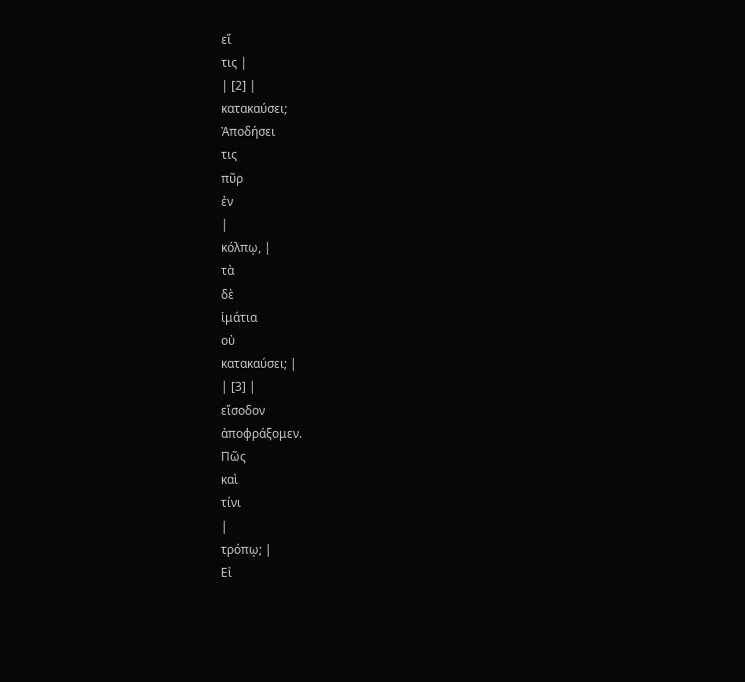εἴ
τις |
| [2] |
κατακαύσει;
Ἀποδήσει
τις
πῦρ
ἐν
|
κόλπῳ, |
τὰ
δὲ
ἱμάτια
οὐ
κατακαύσει; |
| [3] |
εἴσοδον
ἀποφράξομεν.
Πῶς
καὶ
τίνι
|
τρόπῳ; |
Εἰ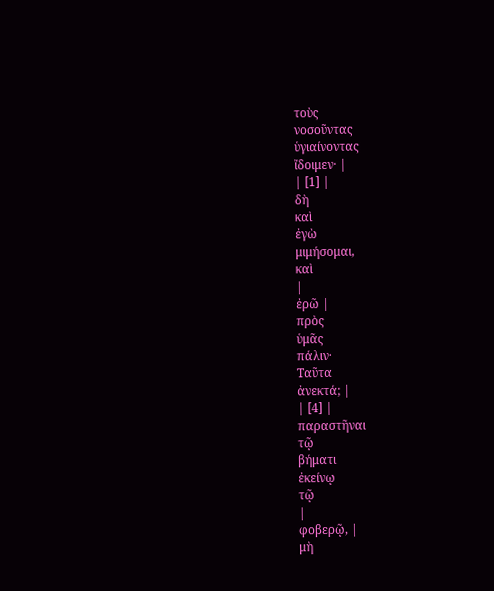τοὺς
νοσοῦντας
ὑγιαίνοντας
ἴδοιμεν· |
| [1] |
δὴ
καὶ
ἐγὼ
μιμήσομαι,
καὶ
|
ἐρῶ |
πρὸς
ὑμᾶς
πάλιν·
Ταῦτα
ἀνεκτά; |
| [4] |
παραστῆναι
τῷ
βήματι
ἐκείνῳ
τῷ
|
φοβερῷ, |
μὴ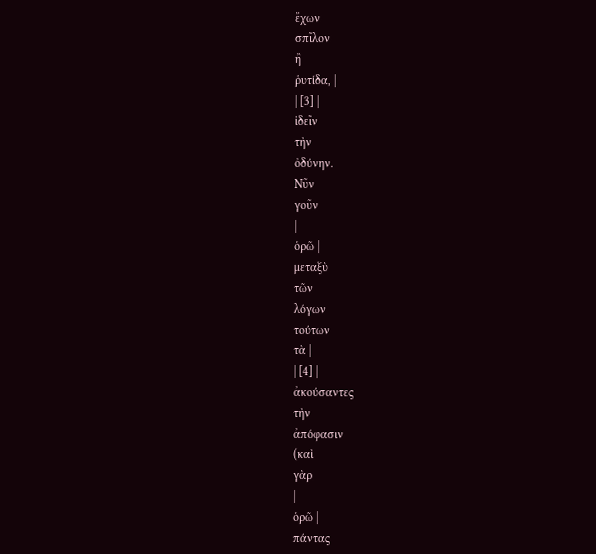ἔχων
σπῖλον
ἢ
ῥυτίδα, |
| [3] |
ἰδεῖν
τὴν
ὀδύνην.
Νῦν
γοῦν
|
ὁρῶ |
μεταξὺ
τῶν
λόγων
τούτων
τὰ |
| [4] |
ἀκούσαντες
τὴν
ἀπόφασιν
(καὶ
γὰρ
|
ὁρῶ |
πάντας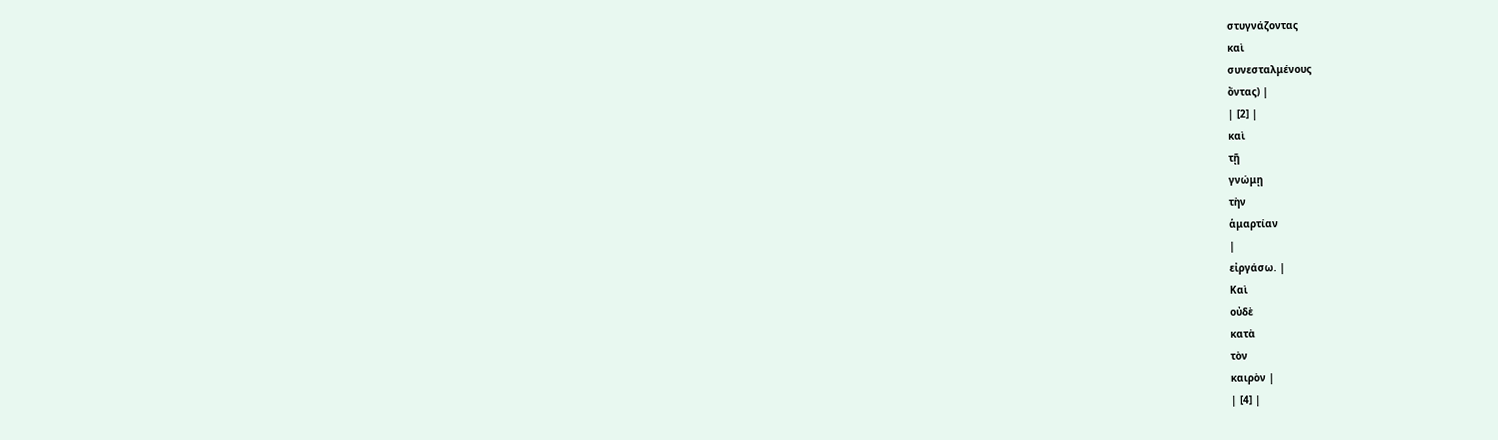στυγνάζοντας
καὶ
συνεσταλμένους
ὄντας) |
| [2] |
καὶ
τῇ
γνώμῃ
τὴν
ἁμαρτίαν
|
εἰργάσω. |
Καὶ
οὐδὲ
κατὰ
τὸν
καιρὸν |
| [4] |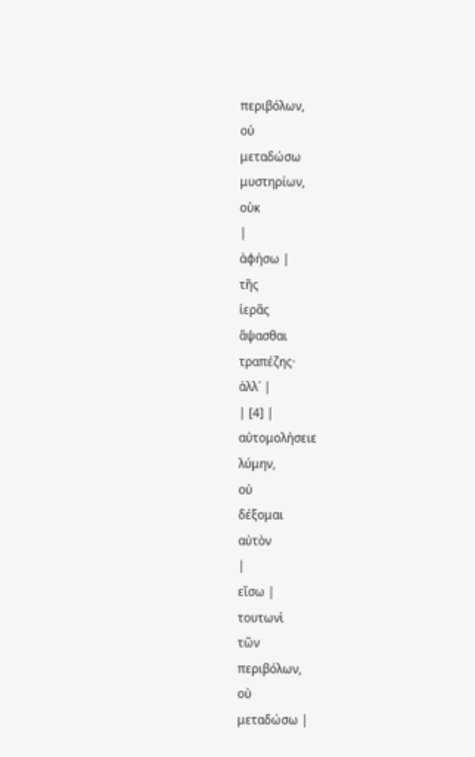περιβόλων,
οὐ
μεταδώσω
μυστηρίων,
οὐκ
|
ἀφήσω |
τῆς
ἱερᾶς
ἅψασθαι
τραπέζης·
ἀλλ´ |
| [4] |
αὐτομολήσειε
λύμην,
οὐ
δέξομαι
αὐτὸν
|
εἴσω |
τουτωνὶ
τῶν
περιβόλων,
οὐ
μεταδώσω |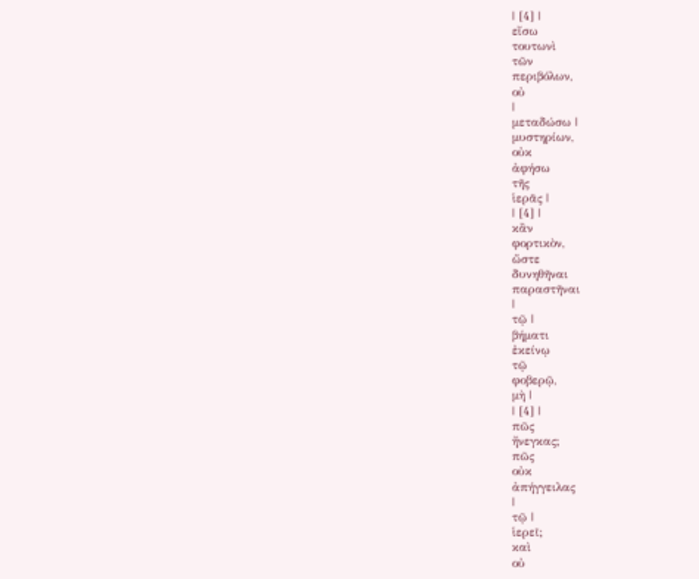| [4] |
εἴσω
τουτωνὶ
τῶν
περιβόλων,
οὐ
|
μεταδώσω |
μυστηρίων,
οὐκ
ἀφήσω
τῆς
ἱερᾶς |
| [4] |
κἂν
φορτικὸν,
ὥστε
δυνηθῆναι
παραστῆναι
|
τῷ |
βήματι
ἐκείνῳ
τῷ
φοβερῷ,
μὴ |
| [4] |
πῶς
ἤνεγκας;
πῶς
οὐκ
ἀπήγγειλας
|
τῷ |
ἱερεῖ;
καὶ
οὐ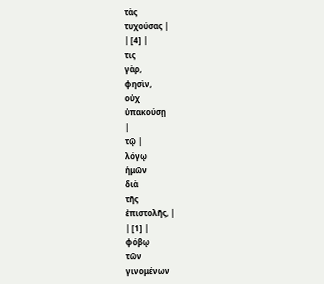τὰς
τυχούσας |
| [4] |
τις
γὰρ,
φησὶν,
οὐχ
ὑπακούσῃ
|
τῷ |
λόγῳ
ἡμῶν
διὰ
τῆς
ἐπιστολῆς, |
| [1] |
φόβῳ
τῶν
γινομένων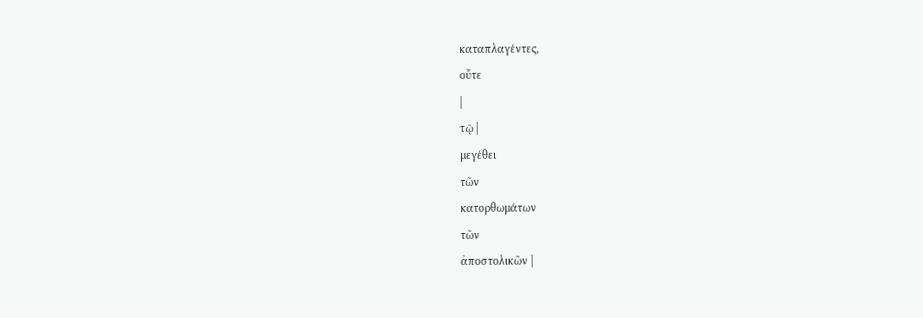καταπλαγέντες,
οὔτε
|
τῷ |
μεγέθει
τῶν
κατορθωμάτων
τῶν
ἀποστολικῶν |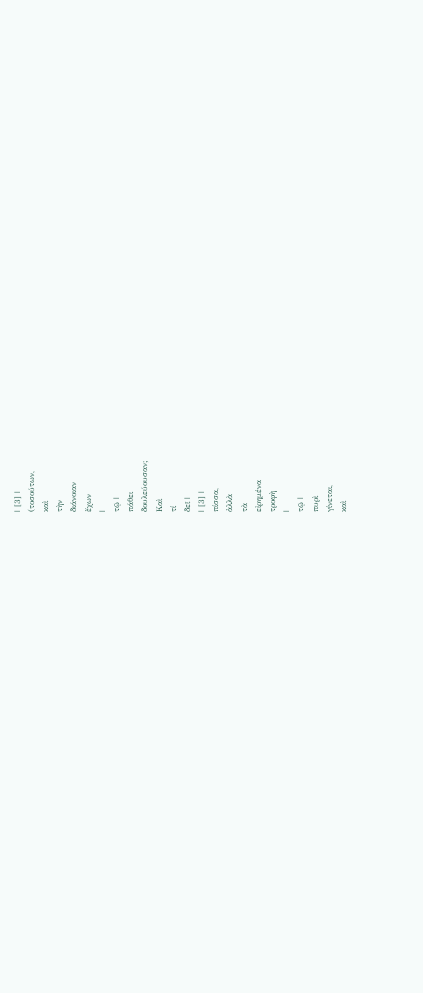| [3] |
(τοσούτων,
καὶ
τὴν
διάνοιαν
ἔχων
|
τῷ |
πάθει
δουλεύουσαν;
Καὶ
τί
δεῖ |
| [3] |
πίσσα,
ἀλλὰ
τὰ
εἰρημένα
τροφὴ
|
τῷ |
πυρὶ
γίνεται,
καὶ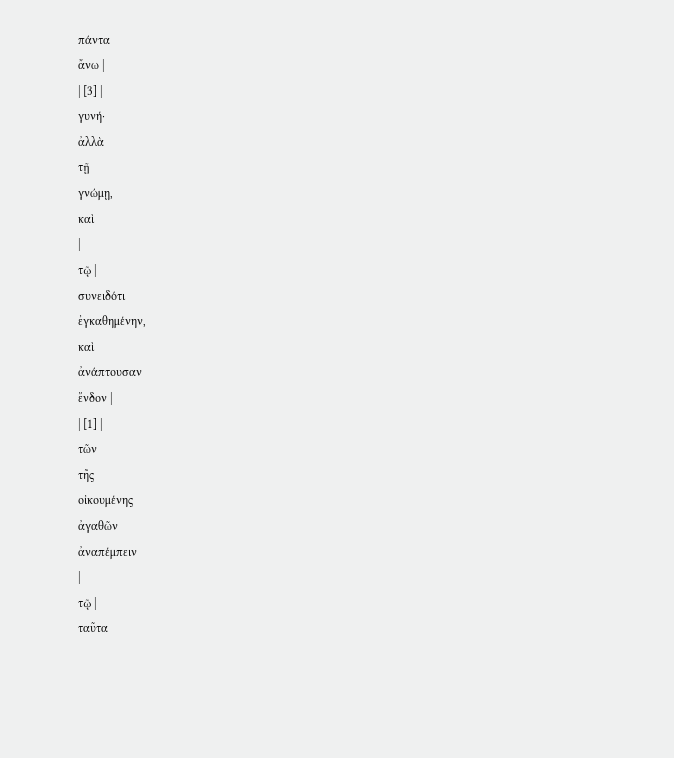πάντα
ἄνω |
| [3] |
γυνή·
ἀλλὰ
τῇ
γνώμῃ,
καὶ
|
τῷ |
συνειδότι
ἐγκαθημένην,
καὶ
ἀνάπτουσαν
ἔνδον |
| [1] |
τῶν
τῆς
οἰκουμένης
ἀγαθῶν
ἀναπέμπειν
|
τῷ |
ταῦτα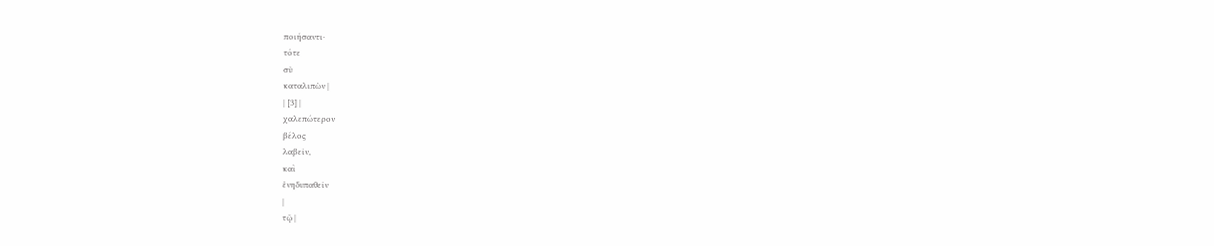ποιήσαντι·
τότε
σὺ
καταλιπὼν |
| [3] |
χαλεπώτερον
βέλος
λαβεῖν,
καὶ
ἐνηδυπαθεῖν
|
τῷ |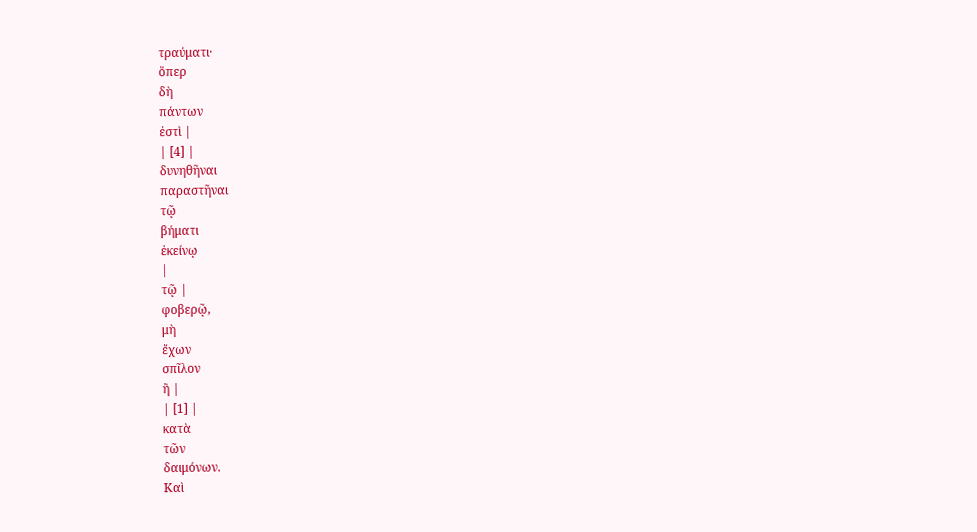τραύματι·
ὅπερ
δὴ
πάντων
ἐστὶ |
| [4] |
δυνηθῆναι
παραστῆναι
τῷ
βήματι
ἐκείνῳ
|
τῷ |
φοβερῷ,
μὴ
ἔχων
σπῖλον
ἢ |
| [1] |
κατὰ
τῶν
δαιμόνων.
Καὶ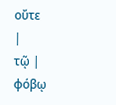οὔτε
|
τῷ |
φόβῳ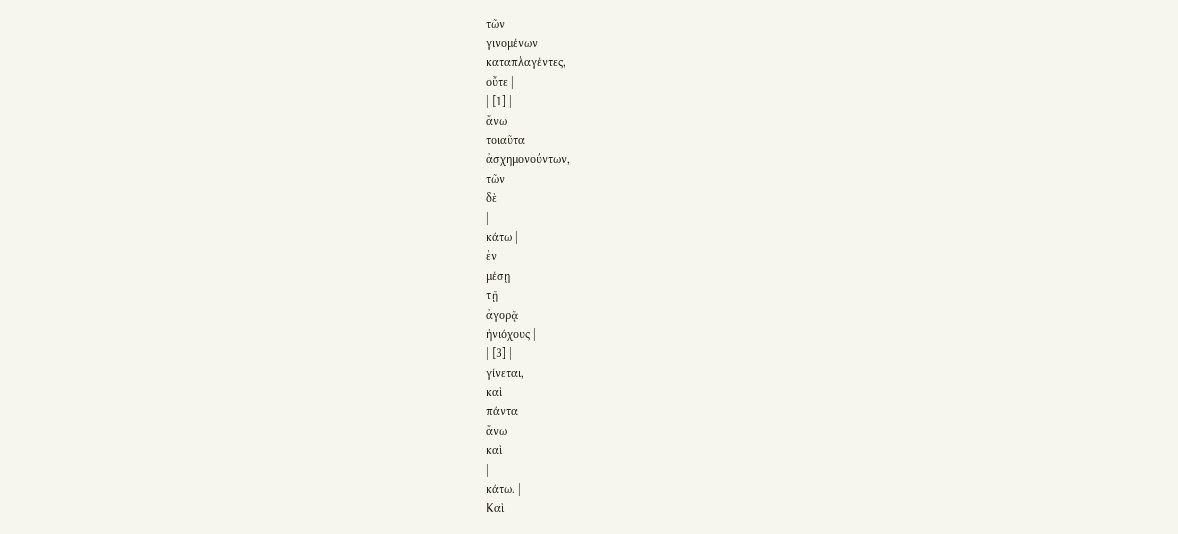τῶν
γινομένων
καταπλαγέντες,
οὔτε |
| [1] |
ἄνω
τοιαῦτα
ἀσχημονούντων,
τῶν
δὲ
|
κάτω |
ἐν
μέσῃ
τῇ
ἀγορᾷ
ἡνιόχους |
| [3] |
γίνεται,
καὶ
πάντα
ἄνω
καὶ
|
κάτω. |
Καὶ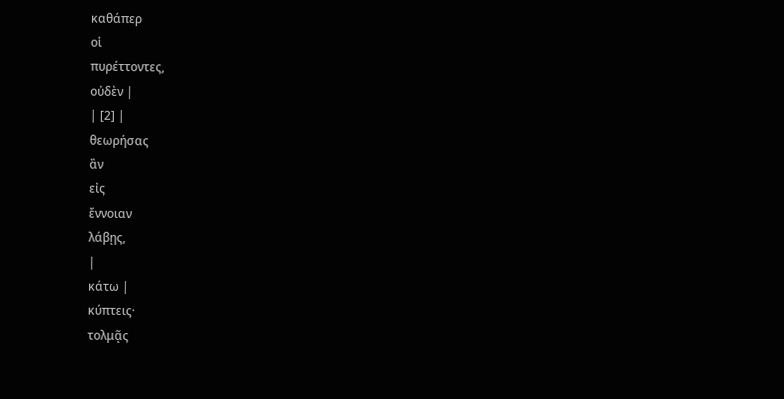καθάπερ
οἱ
πυρέττοντες,
οὐδὲν |
| [2] |
θεωρήσας
ἂν
εἰς
ἔννοιαν
λάβῃς,
|
κάτω |
κύπτεις·
τολμᾷς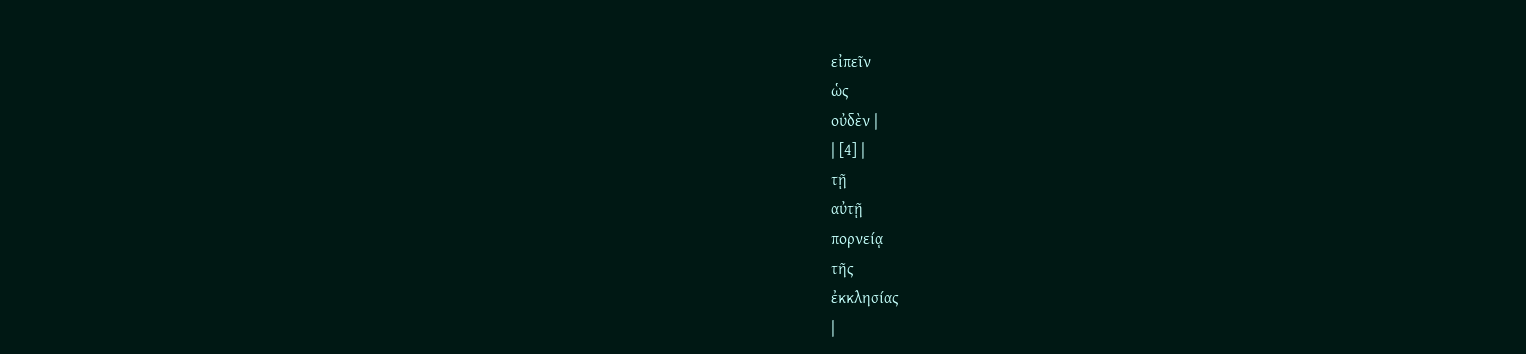εἰπεῖν
ὡς
οὐδὲν |
| [4] |
τῇ
αὐτῇ
πορνείᾳ
τῆς
ἐκκλησίας
|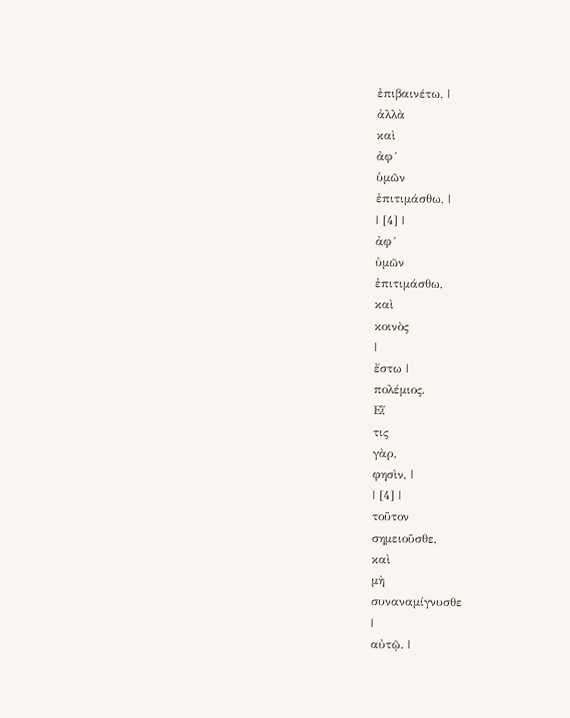ἐπιβαινέτω, |
ἀλλὰ
καὶ
ἀφ´
ὑμῶν
ἐπιτιμάσθω, |
| [4] |
ἀφ´
ὑμῶν
ἐπιτιμάσθω,
καὶ
κοινὸς
|
ἔστω |
πολέμιος.
Εἴ
τις
γὰρ,
φησὶν, |
| [4] |
τοῦτον
σημειοῦσθε,
καὶ
μὴ
συναναμίγνυσθε
|
αὐτῷ. |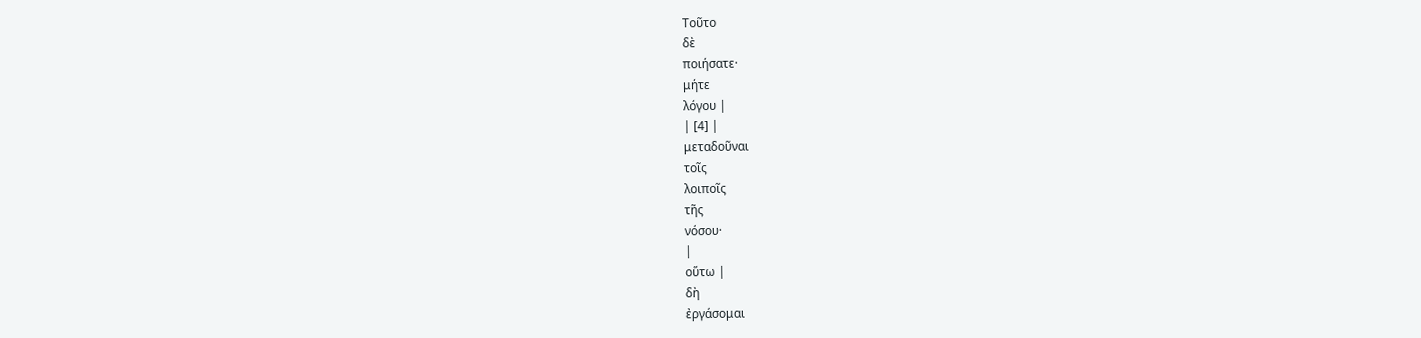Τοῦτο
δὲ
ποιήσατε·
μήτε
λόγου |
| [4] |
μεταδοῦναι
τοῖς
λοιποῖς
τῆς
νόσου·
|
οὕτω |
δὴ
ἐργάσομαι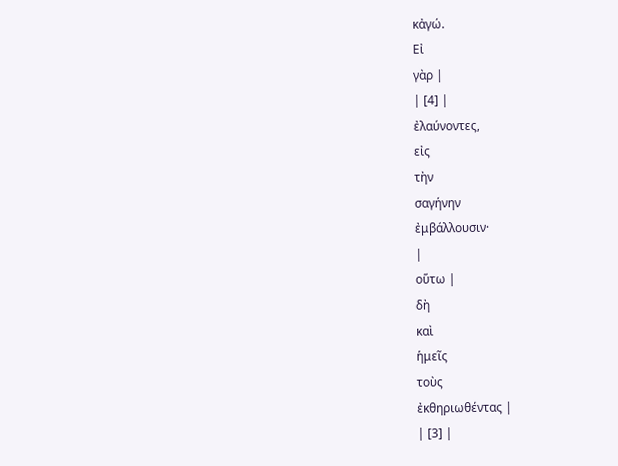κἀγώ.
Εἰ
γὰρ |
| [4] |
ἐλαύνοντες,
εἰς
τὴν
σαγήνην
ἐμβάλλουσιν·
|
οὕτω |
δὴ
καὶ
ἡμεῖς
τοὺς
ἐκθηριωθέντας |
| [3] |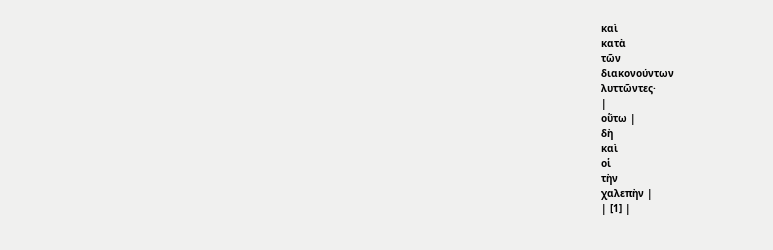καὶ
κατὰ
τῶν
διακονούντων
λυττῶντες·
|
οὕτω |
δὴ
καὶ
οἱ
τὴν
χαλεπὴν |
| [1] |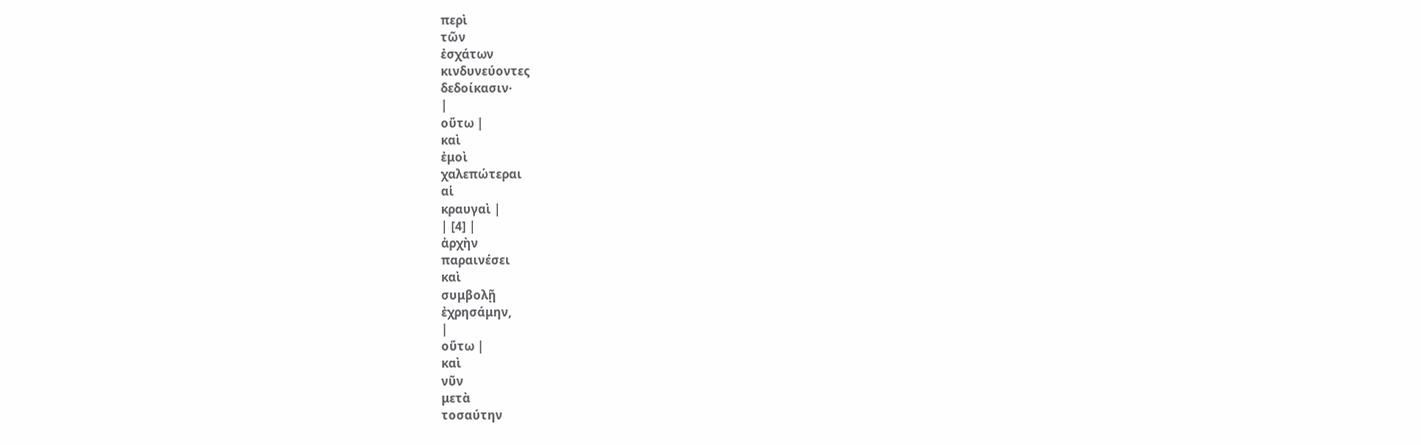περὶ
τῶν
ἐσχάτων
κινδυνεύοντες
δεδοίκασιν·
|
οὕτω |
καὶ
ἐμοὶ
χαλεπώτεραι
αἱ
κραυγαὶ |
| [4] |
ἀρχὴν
παραινέσει
καὶ
συμβολῇ
ἐχρησάμην,
|
οὕτω |
καὶ
νῦν
μετὰ
τοσαύτην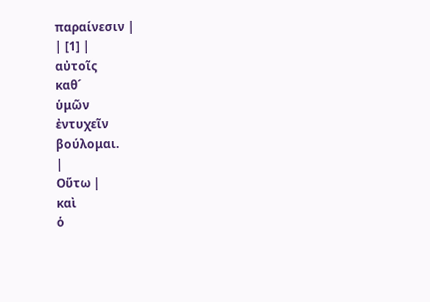παραίνεσιν |
| [1] |
αὐτοῖς
καθ´
ὑμῶν
ἐντυχεῖν
βούλομαι.
|
Οὕτω |
καὶ
ὁ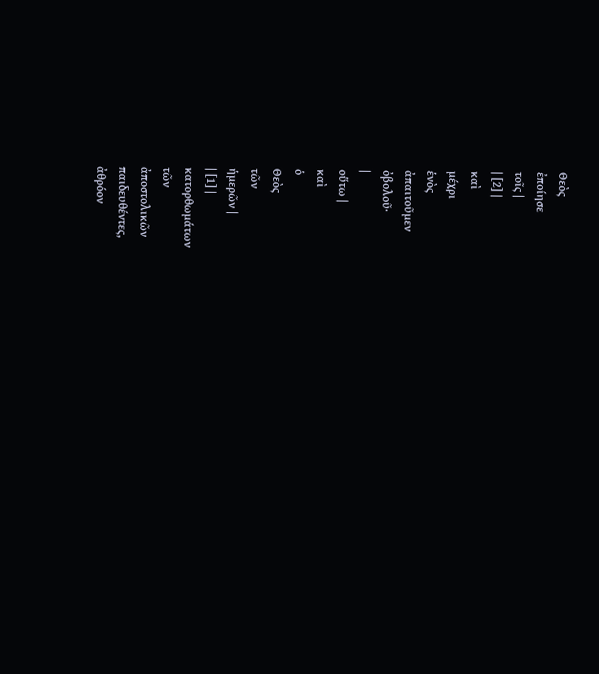Θεὸς
ἐποίησε
τοῖς |
| [2] |
καὶ
μέχρι
ἑνὸς
ἀπαιτοῦμεν
ὀβολοῦ·
|
οὕτω |
καὶ
ὁ
Θεὸς
τῶν
ἡμερῶν |
| [1] |
κατορθωμάτων
τῶν
ἀποστολικῶν
παιδευθέντες,
ἀθρόον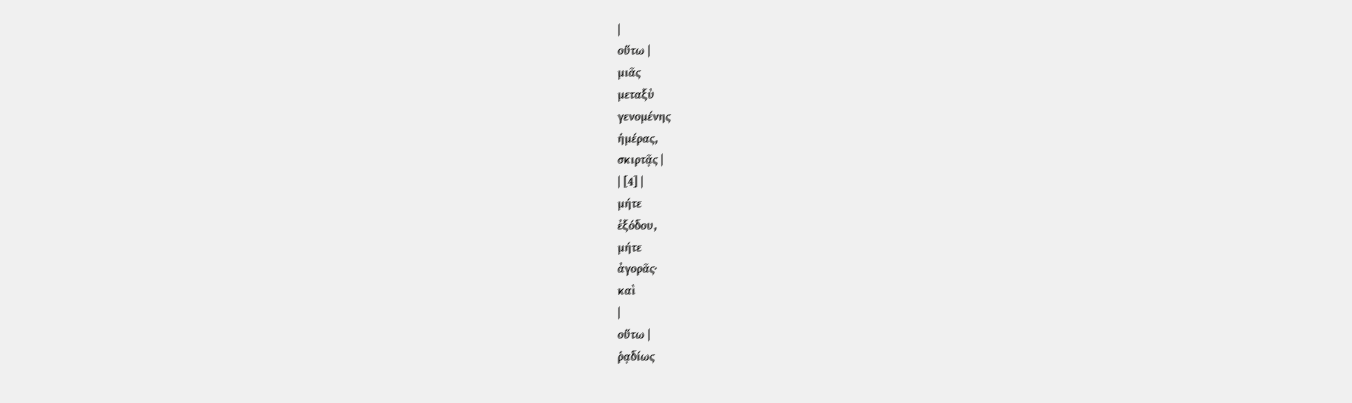|
οὕτω |
μιᾶς
μεταξὺ
γενομένης
ἡμέρας,
σκιρτᾷς |
| [4] |
μήτε
ἐξόδου,
μήτε
ἀγορᾶς·
καὶ
|
οὕτω |
ῥᾳδίως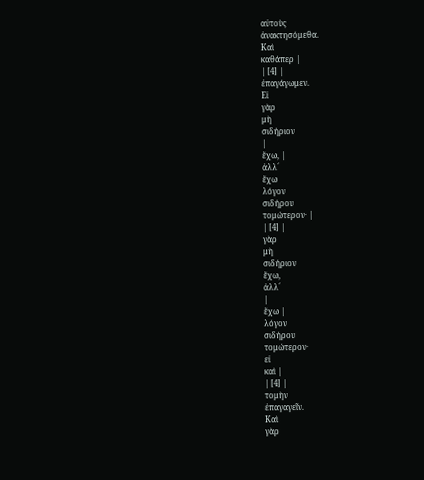αὐτοὺς
ἀνακτησόμεθα.
Καὶ
καθάπερ |
| [4] |
ἐπαγάγωμεν.
Εἰ
γὰρ
μὴ
σιδήριον
|
ἔχω, |
ἀλλ´
ἔχω
λόγον
σιδήρου
τομώτερον· |
| [4] |
γὰρ
μὴ
σιδήριον
ἔχω,
ἀλλ´
|
ἔχω |
λόγον
σιδήρου
τομώτερον·
εἰ
καὶ |
| [4] |
τομὴν
ἐπαγαγεῖν.
Καὶ
γὰρ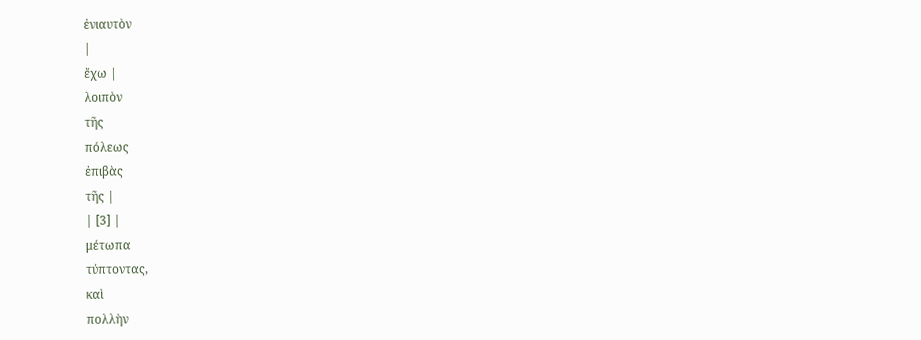ἐνιαυτὸν
|
ἔχω |
λοιπὸν
τῆς
πόλεως
ἐπιβὰς
τῆς |
| [3] |
μέτωπα
τύπτοντας,
καὶ
πολλὴν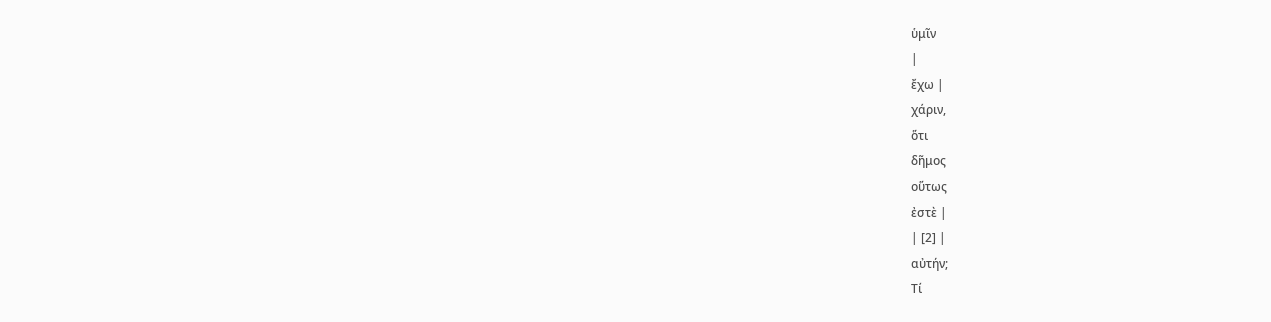ὑμῖν
|
ἔχω |
χάριν,
ὅτι
δῆμος
οὕτως
ἐστὲ |
| [2] |
αὐτήν;
Τί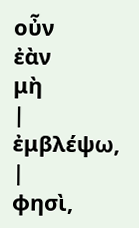οὖν
ἐὰν
μὴ
|
ἐμβλέψω, |
φησὶ,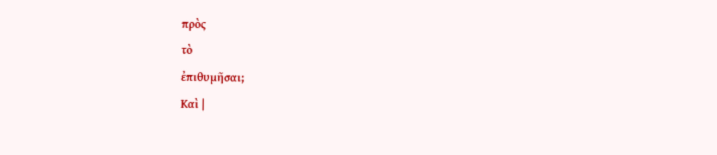πρὸς
τὸ
ἐπιθυμῆσαι;
Καὶ |